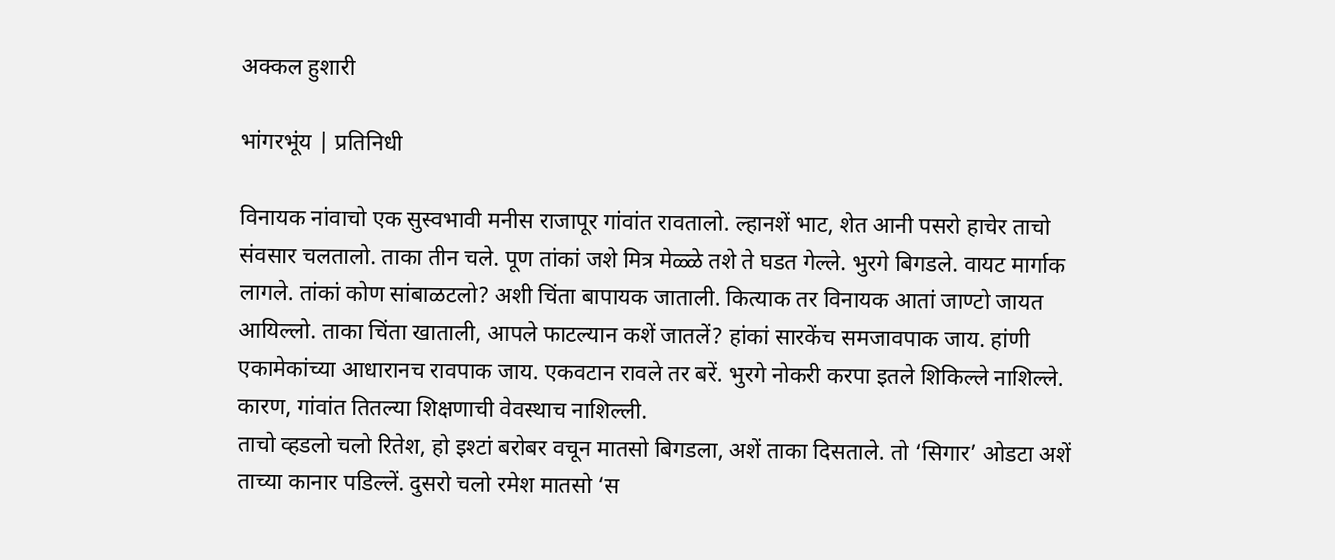अक्कल हुशारी

भांगरभूंय | प्रतिनिधी

विनायक नांवाचो एक सुस्वभावी मनीस राजापूर गांवांत रावतालो. ल्हानशें भाट, शेत आनी पसरो हाचेर ताचो संवसार चलतालो. ताका तीन चले. पूण तांकां जशे मित्र मेळ्ळे तशे ते घडत गेल्ले. भुरगे बिगडले. वायट मार्गाक लागले. तांकां कोण सांबाळटलो? अशी चिंता बापायक जाताली. कित्याक तर विनायक आतां जाण्टो जायत आयिल्लो. ताका चिंता खाताली, आपले फाटल्यान कशें जातलें? हांकां सारकेंच समजावपाक जाय. हांणी एकामेकांच्या आधारानच रावपाक जाय. एकवटान रावले तर बरें. भुरगे नोकरी करपा इतले शिकिल्ले नाशिल्ले. कारण, गांवांत तितल्या शिक्षणाची वेवस्थाच नाशिल्ली.
ताचो व्हडलो चलो रितेश, हो इश्टां बरोबर वचून मातसो बिगडला, अशें ताका दिसताले. तो ‘सिगार’ ओडटा अशें ताच्या कानार पडिल्लें. दुसरो चलो रमेश मातसो ‘स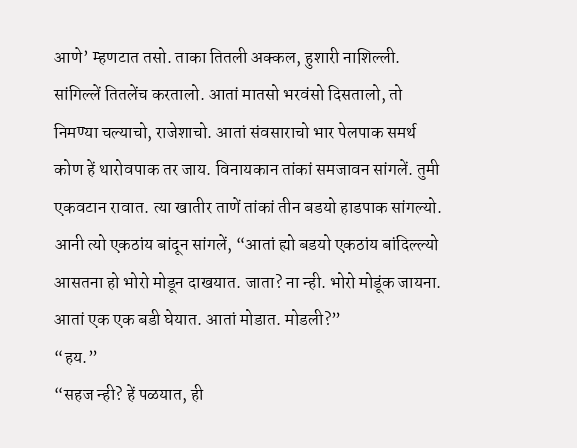आणे’ म्हणटात तसो. ताका तितली अक्कल, हुशारी नाशिल्ली. सांगिल्लें तितलेंच करतालो. आतां मातसो भरवंसो दिसतालो, तो निमण्या चल्याचो, राजेशाचो. आतां संवसाराचो भार पेलपाक समर्थ कोण हें थारोवपाक तर जाय. विनायकान तांकां समजावन सांगलें. तुमी एकवटान रावात. त्या खातीर ताणें तांकां तीन बडयो हाडपाक सांगल्यो. आनी त्यो एकठांय बांदून सांगलें, “आतां ह्यो बडयो एकठांय बांदिल्ल्यो आसतना हो भोरो मोडून दाखयात. जाता? ना न्ही. भोरो मोडूंक जायना. आतां एक एक बडी घेयात. आतां मोडात. मोडली?”
“हय.”
“सहज न्ही? हें पळयात, ही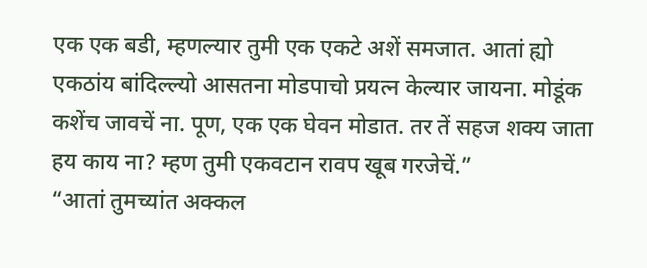एक एक बडी, म्हणल्यार तुमी एक एकटे अशें समजात. आतां ह्यो एकठांय बांदिल्ल्यो आसतना मोडपाचो प्रयत्न केल्यार जायना. मोडूंक कशेंच जावचें ना. पूण, एक एक घेवन मोडात. तर तें सहज शक्य जाता हय काय ना? म्हण तुमी एकवटान रावप खूब गरजेचें.”
“आतां तुमच्यांत अक्कल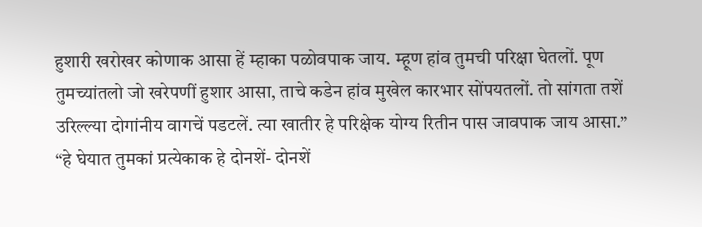हुशारी खरोखर कोणाक आसा हें म्हाका पळोवपाक जाय. म्हूण हांव तुमची परिक्षा घेतलों. पूण तुमच्यांतलो जो खरेपणीं हुशार आसा, ताचे कडेन हांव मुखेल कारभार सोंपयतलों. तो सांगता तशें उरिल्ल्या दोगांनीय वागचें पडटलें. त्या खातीर हे परिक्षेक योग्य रितीन पास जावपाक जाय आसा.”
“हे घेयात तुमकां प्रत्येकाक हे दोनशें- दोनशें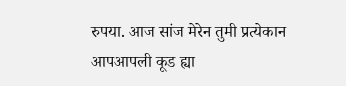रुपया. आज सांज मेरेन तुमी प्रत्येकान आपआपली कूड ह्या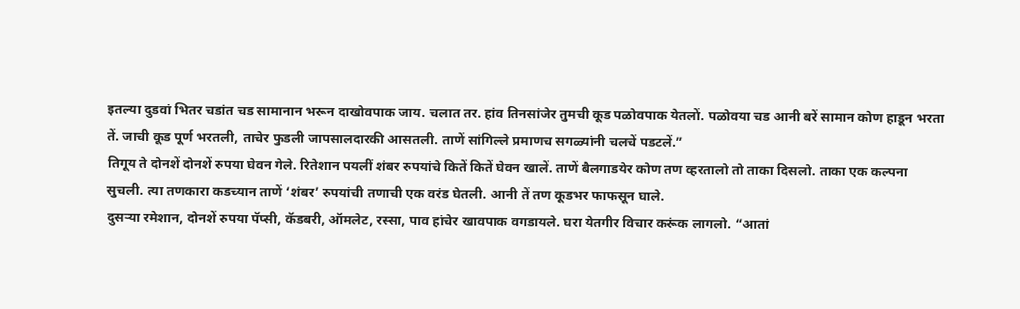इतल्या दुडवां भितर चडांत चड सामानान भरून दाखोवपाक जाय. चलात तर. हांव तिनसांजेर तुमची कूड पळोवपाक येतलों. पळोवया चड आनी बरें सामान कोण हाडून भरता तें. जाची कूड पूर्ण भरतली, ताचेर फुडली जापसालदारकी आसतली. ताणें सांगिल्ले प्रमाणच सगळ्यांनी चलचें पडटलें.”
तिगूय ते दोनशें दोनशें रुपया घेवन गेले. रितेशान पयलीं शंबर रुपयांचे कितें कितें घेवन खालें. ताणें बैलगाडयेर कोण तण व्हरतालो तो ताका दिसलो. ताका एक कल्पना सुचली. त्या तणकारा कडच्यान ताणें ‘शंबर’ रुपयांची तणाची एक वरंड घेतली. आनी तें तण कूडभर फाफसून घाले.
दुसऱ्या रमेशान, दोनशें रुपया पॅप्सी, कॅडबरी, ऑमलेट, रस्सा, पाव हांचेर खावपाक वगडायले. घरा येतगीर विचार करूंक लागलो. “आतां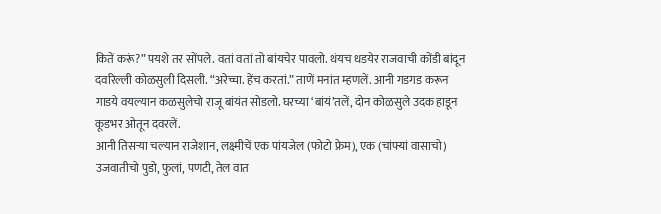कितें करूं?” पयशे तर सोंपले. वतां वतां तो बांयचेर पावलो. थंयच धडयेर राजवाची कोंडी बांदून दवरिल्ली कोळसुली दिसली. “अरेच्चा. हेंच करतां.” ताणें मनांत म्हणलें. आनी गडगड करून गाडये वयल्यान कळसुलेचो राजू बांयंत सोडलो. घरच्या ‘बांयं’तलें, दोन कोळसुले उदक हाडून कूडभर ओतून दवरलें.
आनी तिसऱ्या चल्यान राजेशान, लक्ष्मीचें एक पांयजेल (फोटो फ्रेम), एक (चांफ्यां वासाचो) उजवातीचो पुडो, फुलां, पणटी, तेल वात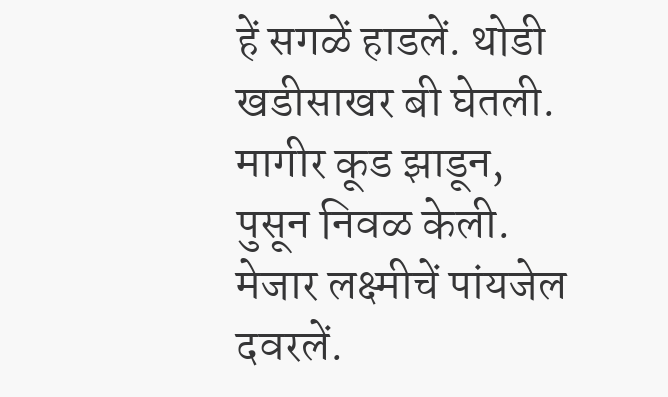हें सगळें हाडलें. थोडी खडीसाखर बी घेतली. मागीर कूड झाडून, पुसून निवळ केली. मेजार लक्ष्मीचें पांयजेल दवरलें.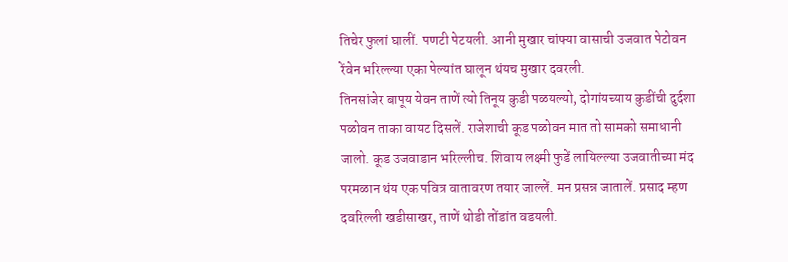तिचेर फुलां घालीं. पणटी पेटयली. आनी मुखार चांफ्या वासाची उजवात पेटोवन रेंवेन भरिल्ल्या एका पेल्यांत घालून थंयच मुखार दवरली.
तिनसांजेर बापूय येवन ताणें त्यो तिनूय कुडी पळयल्यो, दोगांयच्याय कुडींची दुर्दशा पळोवन ताका वायट दिसलें. राजेशाची कूड पळोवन मात तो सामको समाधानी जालो. कूड उजवाडान भरिल्लीच. शिवाय लक्ष्मी फुडें लायिल्ल्या उजवातीच्या मंद परमळान थंय एक पवित्र वातावरण तयार जाल्लें. मन प्रसन्न जातालें. प्रसाद म्हण दवरिल्ली खडीसाखर, ताणें थोडी तोंडांत वडयली.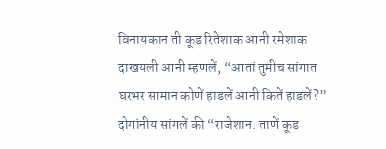विनायकान ती कूड रितेशाक आनी रमेशाक दाखयली आनी म्हणलें, “आतां तुमीच सांगात घरभर सामान कोणें हाडलें आनी कितें हाडलें?”
दोगांनीय सांगलें की “राजेशान. ताणें कूड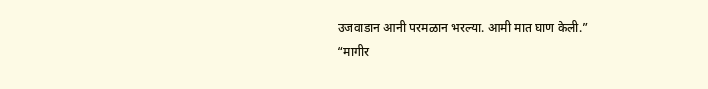उजवाडान आनी परमळान भरल्या. आमी मात घाण केली.”
“मागीर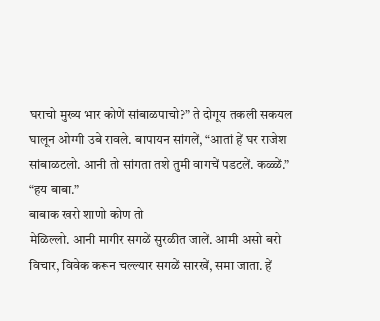घराचो मुख्य भार कोणें सांबाळपाचो?” ते दोगूय तकली सकयल घालून ओग्गी उबे रावले. बापायन सांगलें, “आतां हें घर राजेश सांबाळटलो. आनी तो सांगता तशे तुमी वागचें पडटलें. कळ्ळें.”
“हय बाबा.”
बाबाक खरो शाणो कोण तो
मेळिल्लो. आनी मागीर सगळें सुरळीत जालें. आमी असो बरो विचार, विवेक करून चल्ल्यार सगळें सारखें, समा जाता. हें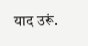याद उरूं.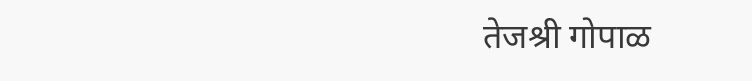तेजश्री गोपाळ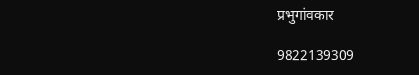प्रभुगांवकार

9822139309